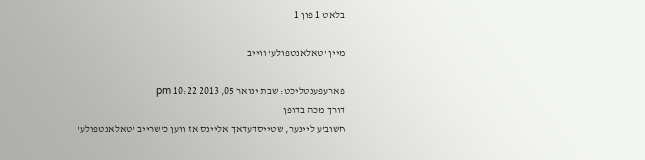בלאט 1 פון 1

מיין 'טאלאנטפולע' ווייב

פארעפענטליכט: שבת ינואר 05, 2013 10:22 pm
דורך מכה בדופן
חשוב'ע ליינער, שטייסדעדאך אליינס אז ווען כ'שרייב 'טאלאנטפולע'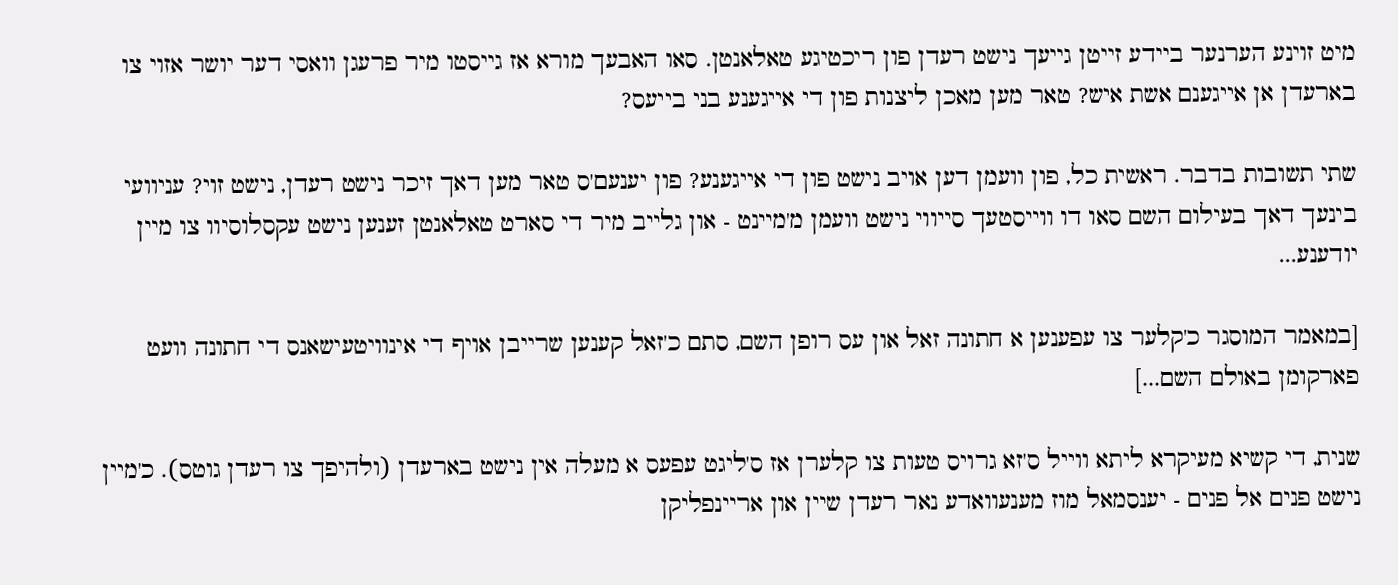מיט זוינע הערנער ביידע זייטן גייעך נישט רעדן פון ריכטיגע טאלאנטן. סאו האבעך מורא אז גייסטו מיר פרעגן וואסי דער יושר אזוי צו בארעדן אן אייגענם אשת איש? טאר מען מאכן ליצנות פון די אייגענע בני בייעס?

שתי תשובות בדבר. ראשית כל, פון וועמן דען אויב נישט פון די אייגענע? פון יענעם'ס טאר מען דאך זיכר נישט רעדן, נישט זוי? עניוועי בינעך דאך בעילום השם סאו דו ווייסטעך סייווי נישט וועמן מ'מיינט - און גלייב מיר די סארט טאלאנטן זענען נישט עקסלוסיוו צו מיין יודענע...

[במאמר המוסגר כ'קלער צו עפענען א חתונה זאל און עס רופן השם, סתם כ'זאל קענען שרייבן אויף די אינוויטעישאנס די חתונה וועט פארקומן באולם השם...]

שנית, די קשיא מעיקרא ליתא ווייל ס'זא גרויס טעות צו קלערן אז ס'ליגט עפעס א מעלה אין נישט בארעדן (ולהיפך צו רעדן גוטס). כ'מיין נישט פנים אל פנים - יענסמאל מוז מענעוואדע נאר רעדן שיין און אריינפליקן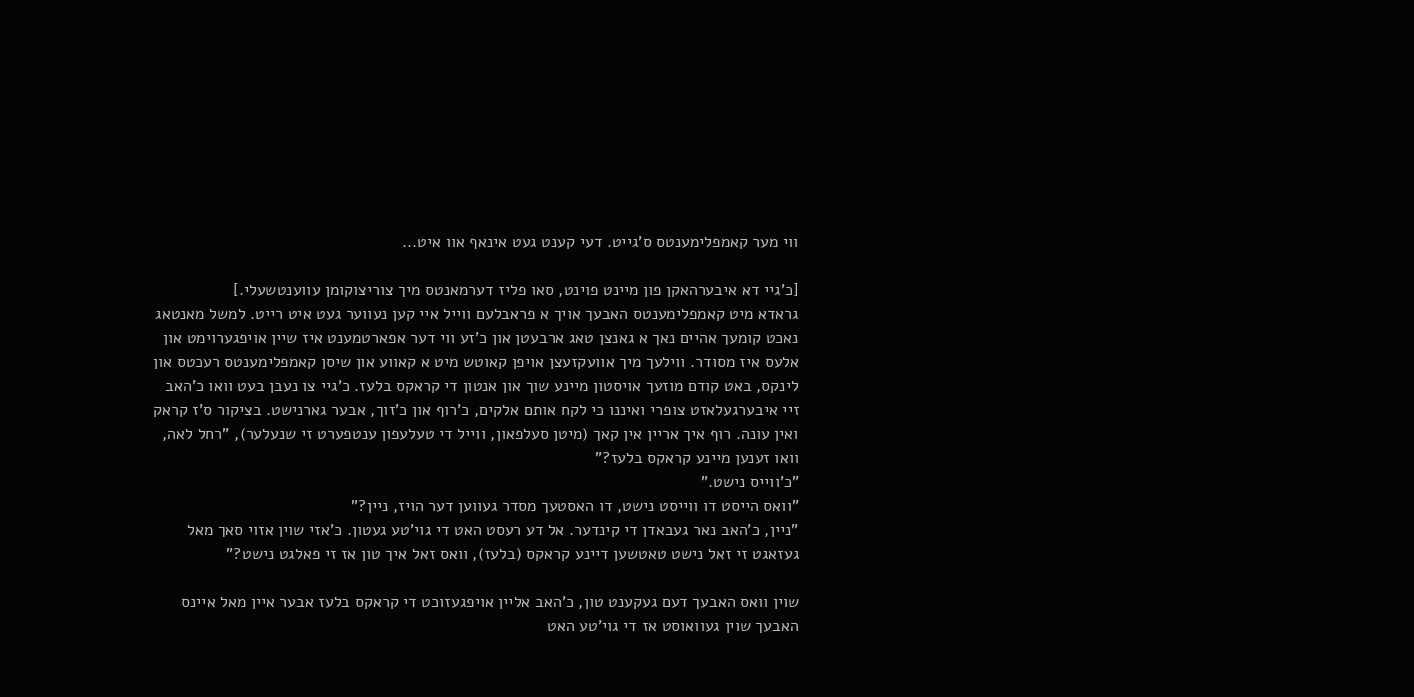ווי מער קאמפלימענטס ס'גייט. דעי קענט געט אינאף אוו איט...

[כ'גיי דא איבערהאקן פון מיינט פוינט, סאו פליז דערמאנטס מיך צוריצוקומן עווענטשעלי.]
גראדא מיט קאמפלימענטס האבעך אויך א פראבלעם ווייל איי קען נעווער געט איט רייט. למשל מאנטאג נאכט קומעך אהיים נאך א גאנצן טאג ארבעטן און כ'זע ווי דער אפארטמענט איז שיין אויפגערוימט און אלעס איז מסודר. ווילעך מיך אוועקזעצן אויפן קאוטש מיט א קאווע און שיסן קאמפלימענטס רעכטס און לינקס, באט קודם מוזעך אויסטון מיינע שוך און אנטון די קראקס בלעז. כ'גיי צו נעבן בעט וואו כ'האב זיי איבערגעלאזט צופרי ואיננו כי לקח אותם אלקים, כ'רוף און כ'זוך, אבער גארנישט. בציקור ס'ז קראק ואין עונה. רוף איך אריין אין קאך (מיטן סעלפאון, ווייל די טעלעפון ענטפערט זי שנעלער), "רחל לאה, וואו זענען מיינע קראקס בלעז?"
"כ'ווייס נישט."
"וואס הייסט דו ווייסט נישט, דו האסטעך מסדר געווען דער הויז, ניין?"
"ניין, כ'האב נאר געבאדן די קינדער. אל דע רעסט האט די גוי'טע געטון. כ'אזי שוין אזוי סאך מאל געזאגט זי זאל נישט טאטשען דיינע קראקס (בלעז), וואס זאל איך טון אז זי פאלגט נישט?"

שוין וואס האבעך דעם געקענט טון, כ'האב אליין אויפגעזוכט די קראקס בלעז אבער איין מאל איינס האבעך שוין געוואוסט אז די גוי'טע האט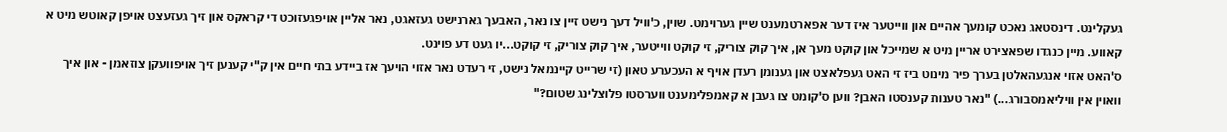געקלינט. דינסטאג נאכט קומעך אהיים און ווייטער איז דער אפארטמענט שיין גערוימט. שוין, כ'וויל דעך נישט זיין צו נאר, האבעך גארנישט געזאגט, נאר אליין אויפגעזוכט די קראקס און זיך געזעצט אויפן קאוטש מיט א קאווע. מיין כנגדו שפאצירט אריין מיט א שמייכל און קוקט מעך אן, איך קוק צוריק, זי קוקט ווייטער, איך קוק צוריק, זי קוקט...יו געט דע פוינט.
ס'האט אזוי אנגעהאלטן בערך פיר מינוט ביז זי האט געפלאצט און גענומן רעדן אויף א העכערע טאון (זי שרייט קיינמאל נישט, זי רעדט נאר אזוי הויעך אז ביידע בתי חיים אין ק"י קענען זיך אויפוועקן צוזאמן - און איך וואוין אין וויליאמסבורג...) "נאר טענות קענסטו האבן? ווען ס'קומט צו געבן א קאמפלימענט ווערסטו פלוצלינג שטום?"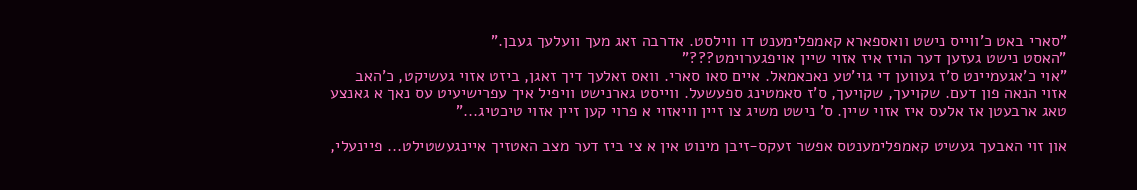"סארי באט כ'ווייס נישט וואספארא קאמפלימענט דו ווילסט. אדרבה זאג מעך וועלעך געבן."
"האסט נישט געזען דער הויז איז אזוי שיין אויפגערוימט???"
"אוי כ'אגעמיינט ס'ז געווען די גוי'טע נאכאמאל. איים סאו סארי. וואס זאלעך דיך זאגן, ביזט אזוי געשיקט, כ'האב אזוי הנאה פון דעם. שקויעך, שקויעך, ס'ז סאמטינג ספעשעל. ווייסט גארנישט וויפיל איך עפרישיעיט עס נאך א גאנצע טאג ארבעטן אז אלעס איז אזוי שיין. ס' נישט משיג צו זיין וויאזוי א פרוי קען זיין אזוי טיכטיג..."

און זוי האבעך געשיט קאמפלימענטס אפשר זעקס-זיבן מינוט אין א צי ביז דער מצב האטזיך איינגעשטילט... פיינעלי,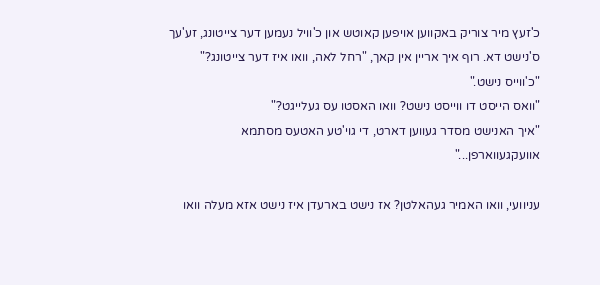כ'זעץ מיר צוריק באקווען אויפען קאוטש און כ'וויל נעמען דער צייטונג, זע'עך ס'נישט דא. רוף איך אריין אין קאך, "רחל לאה, וואו איז דער צייטונג?"
"כ'ווייס נישט."
"וואס הייסט דו ווייסט נישט? וואו האסטו עס געלייגט?"
"איך האנישט מסדר געווען דארט, די גוי'טע האטעס מסתמא אוועקגעווארפן..."

עניוועי, וואו האמיר געהאלטן? אז נישט בארעדן איז נישט אזא מעלה וואו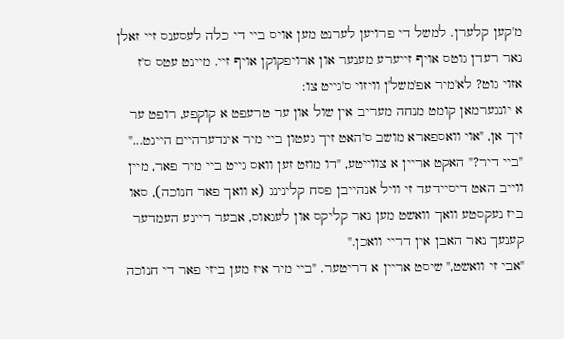מ'קען קלערן. למשל די פרויען לערנט מען אויס ביי די כלה לעסענס זיי זאלן נאר רעדן גוטס אויף זייערע מענער און ארויפקוקן אויף זיי. מיינט עטס ס'ז אזוי גוט? לא'מיר אפ'משל'ן וויזוי ס'גייט צו:
א יונגערמאן קומט מנחה מעריב אין שול און ער טרעפט א קוקפע, רופט ער זיך אן, "אוי וואספארא מושב ס'האט זיך געטון ביי מיר אינדערהיים היינט..."
"ביי דיר?" האקט אריין א צווייטע, "דו מוזט זען וואס גייט ביי מיר פאר, מיין ווייב האט דיסיידעד זי וויל אנהייבן פסח קלינינג (א וואך פאר חנוכה), סאו ביז נעקסטע וואך וואשט מען נאר קליקס און לעגאוס, אבער ריינע העמדער קענעך נאר האבן אין דריי וואכן."
"אבי זי וואשט," שיסט אריין א דריטער. "ביי מיר איז מען ביזי פאר די חנוכה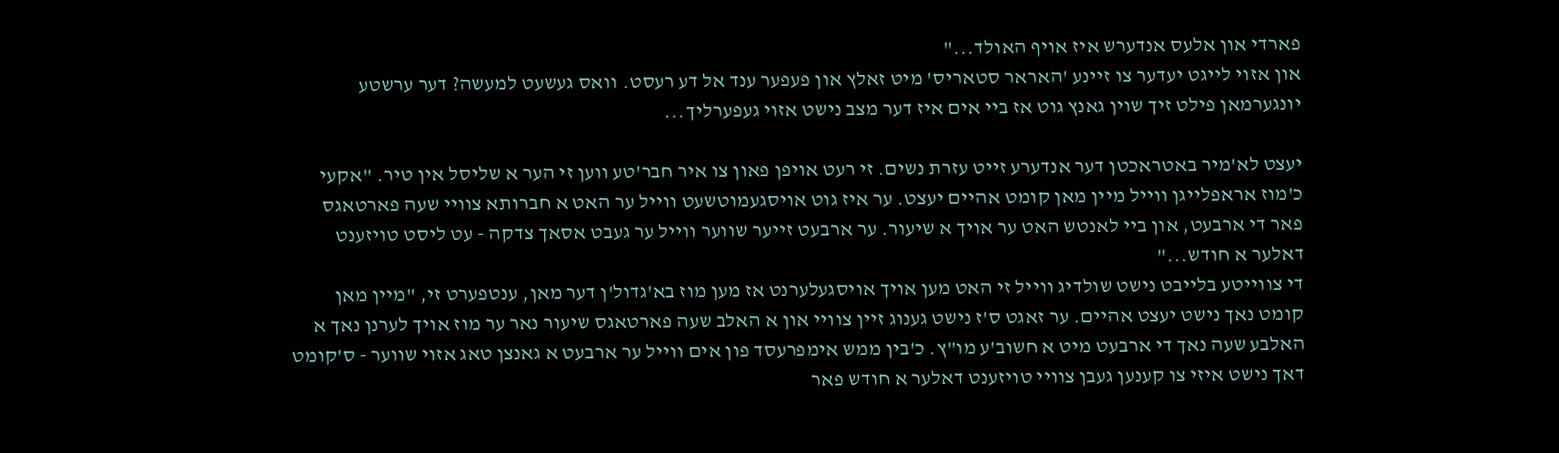פארדי און אלעס אנדערש איז אויף האולד..."
און אזוי לייגט יעדער צו זיינע 'האראר סטאריס' מיט זאלץ און פעפער ענד אל דע רעסט. וואס געשעט למעשה? דער ערשטע יונגערמאן פילט זיך שוין גאנץ גוט אז ביי אים איז דער מצב נישט אזוי געפערליך...

יעצט לא'מיר באטראכטן דער אנדערע זייט עזרת נשים. זי רעט אויפן פאון צו איר חבר'טע ווען זי הער א שליסל אין טיר. "אקעי כ'מוז אראפלייגן ווייל מיין מאן קומט אהיים יעצט. ער איז גוט אויסגעמוטשעט ווייל ער האט א חברותא צוויי שעה פארטאגס פאר די ארבעט, און ביי לאנטש האט ער אויך א שיעור. ער ארבעט זייער שווער ווייל ער געבט אסאך צדקה - עט ליסט טויזענט דאלער א חודש..."
די צווייטע בלייבט נישט שולדיג ווייל זי האט מען אויך אויסגעלערנט אז מען מוז בא'גדול'ן דער מאן, ענטפערט זי, "מיין מאן קומט נאך נישט יעצט אהיים. ער זאגט ס'ז נישט גענוג זיין צוויי און א האלב שעה פארטאגס שיעור נאר ער מוז אויך לערנן נאך א האלבע שעה נאך די ארבעט מיט א חשוב'ע מו"ץ. כ'בין ממש אימפרעסד פון אים ווייל ער ארבעט א גאנצן טאג אזוי שווער - ס'קומט דאך נישט איזי צו קענען געבן צוויי טויזענט דאלער א חודש פאר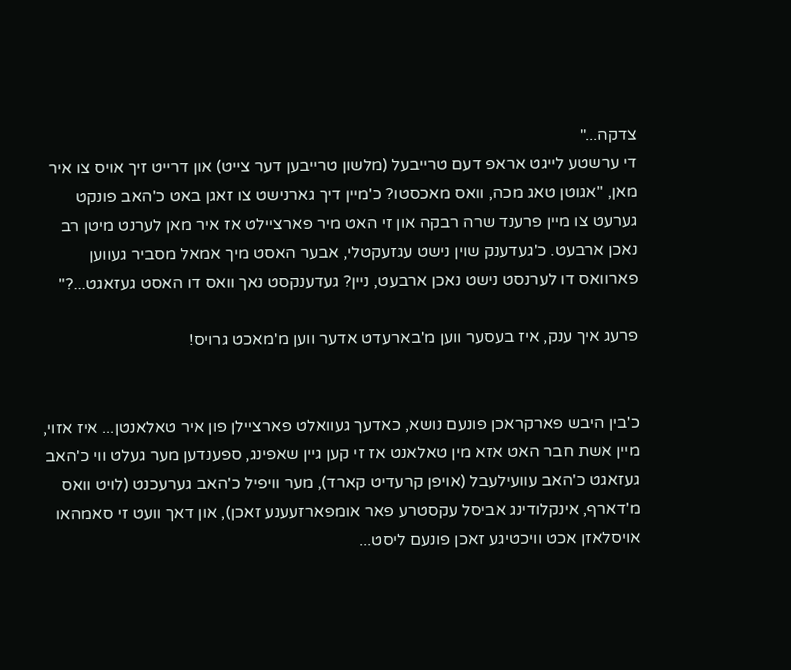צדקה..."
די ערשטע לייגט אראפ דעם טרייבעל (מלשון טרייבען דער צייט) און דרייט זיך אויס צו איר מאן, "אגוטן טאג מכה, וואס מאכסטו? כ'מיין דיך גארנישט צו זאגן באט כ'האב פונקט גערעט צו מיין פרענד שרה רבקה און זי האט מיר פארציילט אז איר מאן לערנט מיטן רב נאכן ארבעט. כ'געדענק שוין נישט עגזעקטלי, אבער האסט מיך אמאל מסביר געווען פארוואס דו לערנסט נישט נאכן ארבעט, ניין? געדענקסט נאך וואס דו האסט געזאגט...?"

פרעג איך ענק, איז בעסער ווען מ'בארעדט אדער ווען מ'מאכט גרויס!


כ'בין היבש פארקראכן פונעם נושא, כאדעך געוואלט פארציילן פון איר טאלאנטן... איז אזוי, מיין אשת חבר האט אזא מין טאלאנט אז זי קען גיין שאפינג, ספענדען מער געלט ווי כ'האב געזאגט כ'האב עוועילעבל (אויפן קרעדיט קארד), מער וויפיל כ'האב גערעכנט (לויט וואס מ'דארף, אינקלודינג אביסל עקסטרע פאר אומפארזעענע זאכן), און דאך וועט זי סאמהאו אויסלאזן אכט וויכטיגע זאכן פונעם ליסט...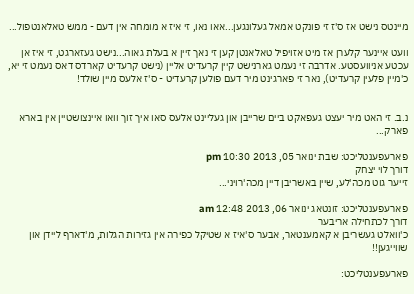מיינטס נישט אז ס'ז זי פונקט אמאל געלונגען...אאו נאו, זי איז א מומחה אין דעם - ממש טאלאנטפול...

וועט איינער קלערן אז מיט אזויפיל טאלאנטן קען זי נאך זיין א בעלת גאוה...נישט געזארגט, זי איז אן עכטע אניוועסטע. אדרבה זי נעמט גארנישט קיין קרעדיט אליין (נישט קרעדיט קארדס דאס נעמט זי יא, כ'מיין פלעין קרעדיט), נאר זי פארגינט מיר דעם פולען קרעדיט - ס'ז אלעס מיין שולד!


נ.ב. זי האט מיר יעצט געפאקט ביים שרייבן און געליינט אלעס סאו איך זוך וואו איינצושטיין אין בארא פארק...

פארעפענטליכט: שבת ינואר 05, 2013 10:30 pm
דורך לוי יצחק
זייער גוט מכה'לע, שיין באשריבן דיין מכה'רויני...

פארעפענטליכט: זונטאג ינואר 06, 2013 12:48 am
דורך לכתחילה אריבער
כ'וואלט געשריבן א קאמענטאר, אבער ס'איז א שטיקל כפירה אין גזירות הגלות, מ'דארף ליידן און שווייגען!!

פארעפענטליכט: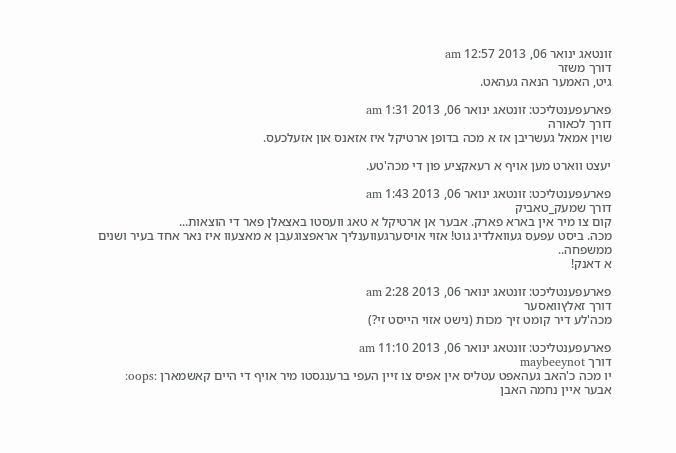זונטאג ינואר 06, 2013 12:57 am
דורך משזר
גיט, האמער הנאה געהאט.

פארעפענטליכט: זונטאג ינואר 06, 2013 1:31 am
דורך לכאורה
שוין אמאל געשריבן אז א מכה בדופן ארטיקל איז אזאנס און אזעלכעס.

יעצט ווארט מען אויף א רעאקציע פון די מכה'טע.

פארעפענטליכט: זונטאג ינואר 06, 2013 1:43 am
דורך שמעק_טאביק
קום צו מיר אין בארא פארק. אבער אן ארטיקל א טאג וועסטו באצאלן פאר די הוצאות...
מכה. ביסט עפעס געוואלדיג גוט! אזוי אויסערגעווענליך אראפצוגעבן א מאצעוו איז נאר אחד בעיר ושנים ממשפחה..
א דאנק!

פארעפענטליכט: זונטאג ינואר 06, 2013 2:28 am
דורך זאלץוואסער
מכה'לע דיר קומט זיך מכות (נישט אזוי הייסט זי?)

פארעפענטליכט: זונטאג ינואר 06, 2013 11:10 am
דורך maybeeynot
יו מכה כ'האב געהאפט עטליס אין אפיס צו זיין העפי ברענגסטו מיר אויף די היים קאשמארן :oops:
אבער איין נחמה האבן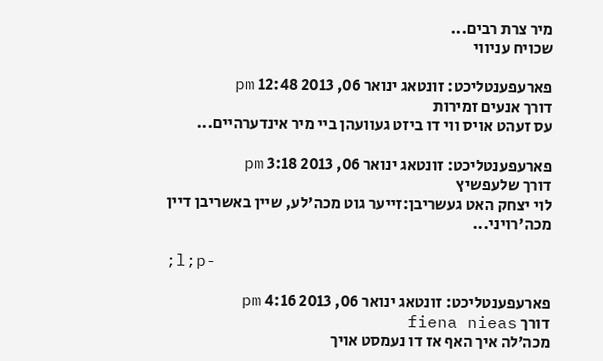מיר צרת רבים...
שכויח עניווי

פארעפענטליכט: זונטאג ינואר 06, 2013 12:48 pm
דורך אנעים זמירות
עס זעהט אויס ווי דו ביזט געוועהן ביי מיר אינדערהיים...

פארעפענטליכט: זונטאג ינואר 06, 2013 3:18 pm
דורך שלעפשיץ
לוי יצחק האט געשריבן:זייער גוט מכה'לע, שיין באשריבן דיין מכה'רויני...

;l;p-

פארעפענטליכט: זונטאג ינואר 06, 2013 4:16 pm
דורך fiena nieas
מכה׳לה איך האף אז דו נעמסט אויך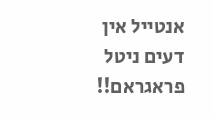אנטייל אין דעים ניטל פראגראם!!